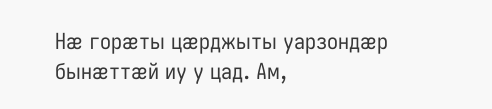Нæ горæты цæрджыты уарзондæр бынæттæй иу у цад. Ам,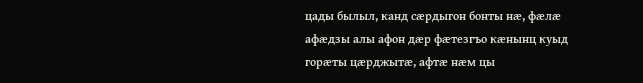цады былыл, канд сæрдыгон бонты нæ, фæлæ афæдзы алы афон дæр фæтезгъо кæнынц куыд горæты цæрджытæ, афтæ нæм цы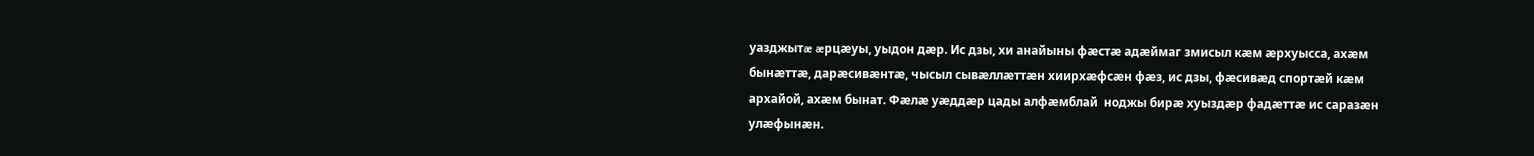уазджытæ æрцæуы, уыдон дæр. Ис дзы, хи анайыны фæстæ адæймаг змисыл кæм æрхуысса, ахæм бынæттæ, дарæсивæнтæ, чысыл сывæллæттæн хиирхæфсæн фæз, ис дзы, фæсивæд спортæй кæм архайой, ахæм бынат. Фæлæ уæддæр цады алфæмблай  ноджы бирæ хуыздæр фадæттæ ис саразæн улæфынæн.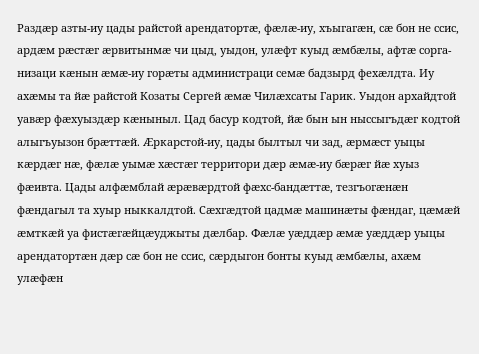Раздæр азты-иу цады райстой арендатортæ, фæлæ-иу, хъыгагæн, сæ бон не ссис, ардæм рæстæг æрвитынмæ чи цыд, уыдон, улæфт куыд æмбæлы, афтæ сорга-низаци кæнын æмæ-иу горæты администраци семæ бадзырд фехæлдта. Иу ахæмы та йæ райстой Козаты Сергей æмæ Чилæхсаты Гарик. Уыдон архайдтой уавæр фæхуыздæр кæныныл. Цад басур кодтой, йæ бын ын ныссыгъдæг кодтой алыгъуызон брæттæй. Æркарстой-иу, цады былтыл чи зад, æрмæст уыцы кæрдæг нæ, фæлæ уымæ хæстæг территори дæр æмæ-иу бæрæг йæ хуыз фæивта. Цады алфæмблай æрæвæрдтой фæхс-бандæттæ, тезгъогæнæн фæндагыл та хуыр ныккалдтой. Сæхгæдтой цадмæ машинæты фæндаг, цæмæй æмткæй уа фистæгæйцæуджыты дæлбар. Фæлæ уæддæр æмæ уæддæр уыцы арендатортæн дæр сæ бон не ссис, сæрдыгон бонты куыд æмбæлы, ахæм улæфæн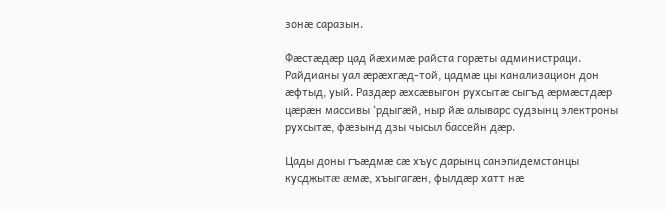зонæ саразын.

Фæстæдæр цад йæхимæ райста горæты администраци. Райдианы уал æрæхгæд-той, цадмæ цы канализацион дон æфтыд, уый. Раздæр æхсæвыгон рухсытæ сыгъд æрмæстдæр цæрæн массивы ‘рдыгæй, ныр йæ алыварс судзынц электроны рухсытæ, фæзынд дзы чысыл бассейн дæр.

Цады доны гъæдмæ сæ хъус дарынц санэпидемстанцы кусджытæ æмæ, хъыгагæн, фылдæр хатт нæ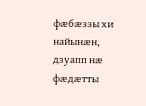фæбæззы хи найынæн, дзуапп нæ фæдæтты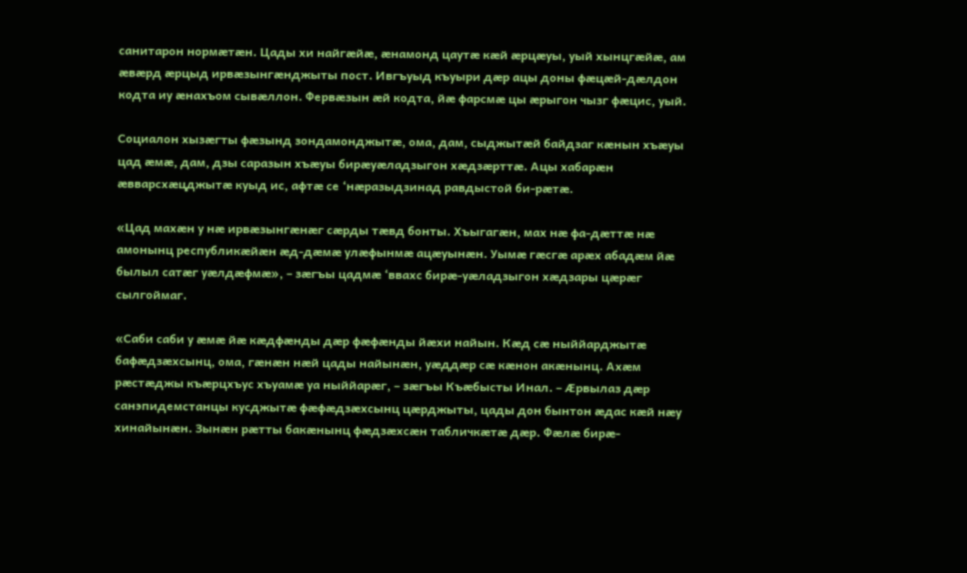санитарон нормæтæн. Цады хи найгæйæ, æнамонд цаутæ кæй æрцæуы, уый хынцгæйæ, ам æвæрд æрцыд ирвæзынгæнджыты пост. Ивгъуыд къуыри дæр ацы доны фæцæй-дæлдон кодта иу æнахъом сывæллон. Фервæзын æй кодта, йæ фарсмæ цы æрыгон чызг фæцис, уый.

Социалон хызæгты фæзынд зондамонджытæ, ома, дам, сыджытæй байдзаг кæнын хъæуы цад æмæ, дам, дзы саразын хъæуы бирæуæладзыгон хæдзæрттæ. Ацы хабарæн æвварсхæцджытæ куыд ис, афтæ се ‘нæразыдзинад равдыстой би-рæтæ.

«Цад махæн у нæ ирвæзынгæнæг сæрды тæвд бонты. Хъыгагæн, мах нæ фа-дæттæ нæ амонынц республикæйæн æд-дæмæ улæфынмæ ацæуынæн. Уымæ гæсгæ арæх абадæм йæ былыл сатæг уæлдæфмæ», – зæгъы цадмæ ‘ввахс бирæ-уæладзыгон хæдзары цæрæг сылгоймаг.

«Саби саби у æмæ йæ кæдфæнды дæр фæфæнды йæхи найын. Кæд сæ ныййарджытæ бафæдзæхсынц, ома, гæнæн нæй цады найынæн, уæддæр сæ кæнон акæнынц. Ахæм рæстæджы къæрцхъус хъуамæ уа ныййарæг, – зæгъы Къæбысты Инал. – Æрвылаз дæр санэпидемстанцы кусджытæ фæфæдзæхсынц цæрджыты, цады дон бынтон æдас кæй нæу хинайынæн. Зынæн рæтты бакæнынц фæдзæхсæн табличкæтæ дæр. Фæлæ бирæ-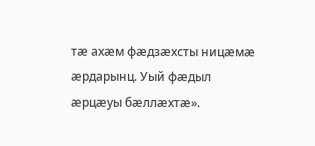тæ ахæм фæдзæхсты ницæмæ æрдарынц. Уый фæдыл æрцæуы бæллæхтæ».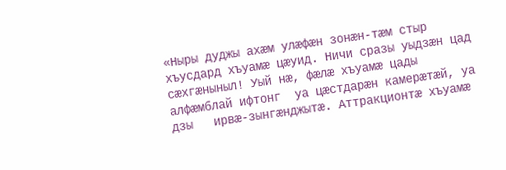«Ныры дуджы ахæм улæфæн зонæн-тæм стыр хъусдард хъуамæ цæуид. Ничи сразы уыдзæн цад сæхгæныныл! Уый нæ, фæлæ хъуамæ цады алфæмблай ифтонг  уа цæстдарæн камерæтæй, уа дзы   ирвæ-зынгæнджытæ. Аттракционтæ хъуамæ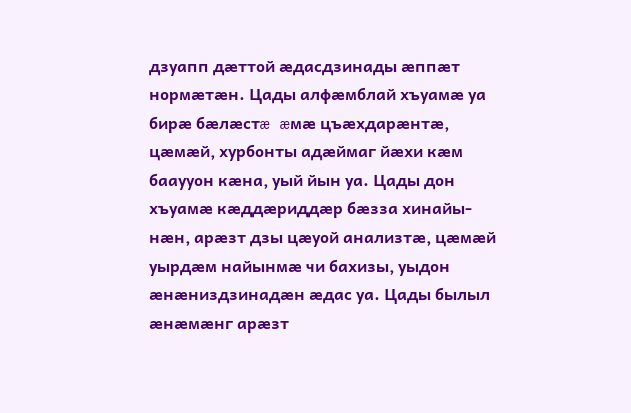дзуапп дæттой æдасдзинады æппæт нормæтæн. Цады алфæмблай хъуамæ уа бирæ бæлæстæ æмæ цъæхдарæнтæ, цæмæй, хурбонты адæймаг йæхи кæм бааууон кæна, уый йын уа. Цады дон  хъуамæ кæддæриддæр бæзза хинайы-нæн, арæзт дзы цæуой анализтæ, цæмæй уырдæм найынмæ чи бахизы, уыдон æнæниздзинадæн æдас уа. Цады былыл æнæмæнг арæзт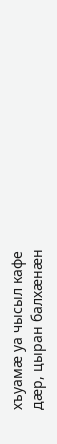хъуамæ уа чысыл кафе дæр, цыран балхæнæн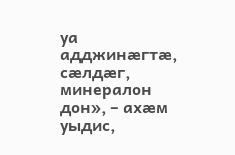уа адджинæгтæ, сæлдæг, минералон дон», – ахæм уыдис,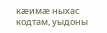кæимæ ныхас кодтам, уыдоны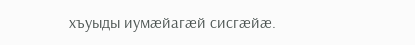хъуыды иумæйагæй сисгæйæ.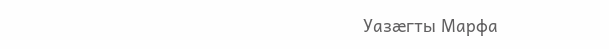Уазæгты Марфа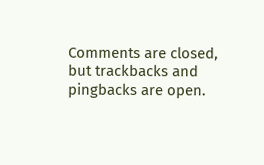Comments are closed, but trackbacks and pingbacks are open.